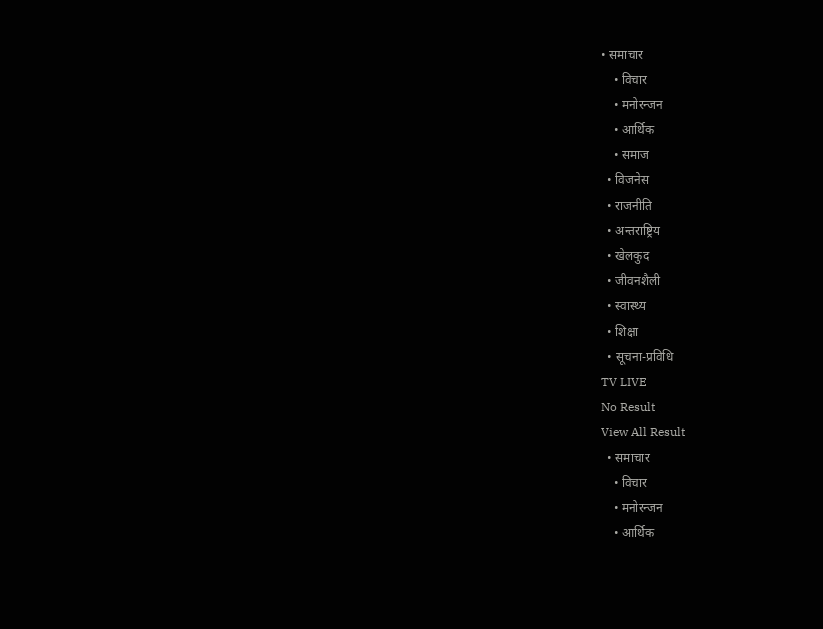• समाचार
    • विचार
    • मनोरन्जन
    • आर्थिक
    • समाज
  • विजनेस
  • राजनीति
  • अन्तराष्ट्रिय
  • खेलकुद
  • जीवनशैली
  • स्वास्थ्य
  • शिक्षा
  • सूचना-प्रविधि
TV LIVE
No Result
View All Result
  • समाचार
    • विचार
    • मनोरन्जन
    • आर्थिक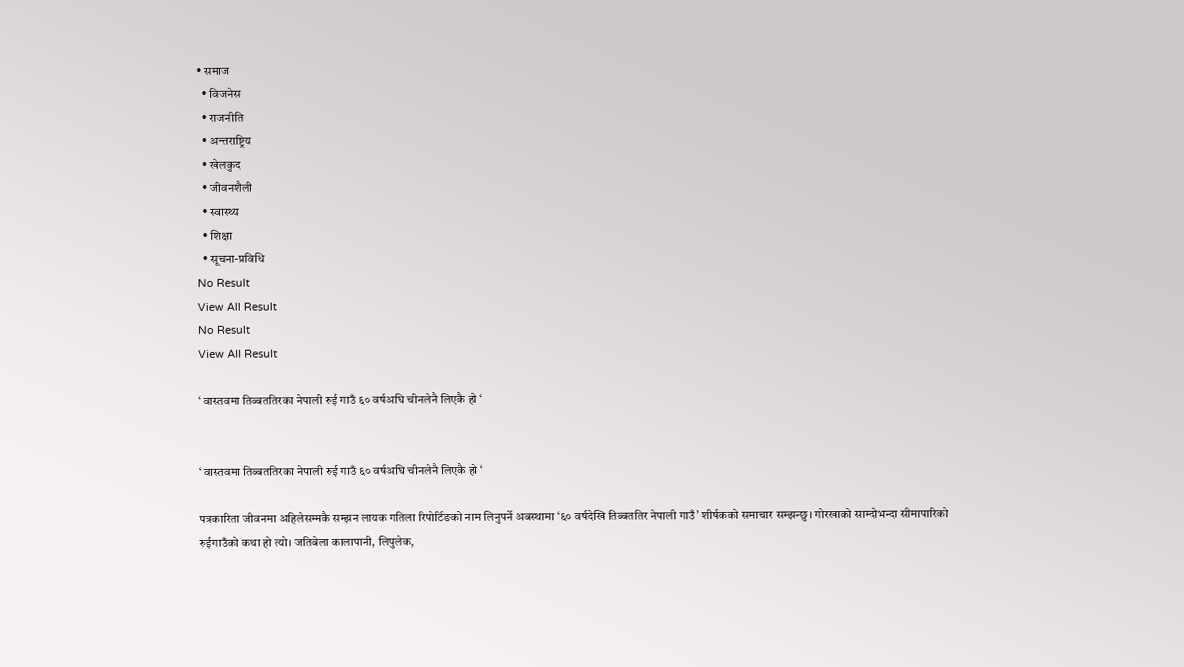• समाज
  • विजनेस
  • राजनीति
  • अन्तराष्ट्रिय
  • खेलकुद
  • जीवनशैली
  • स्वास्थ्य
  • शिक्षा
  • सूचना-प्रविधि
No Result
View All Result
No Result
View All Result

‘ वास्तवमा तिब्बततिरका नेपाली रुई गाउँ ६० वर्षअघि चीनलेनै लिएकै हो ‘


‘ वास्तवमा तिब्बततिरका नेपाली रुई गाउँ ६० वर्षअघि चीनलेनै लिएकै हो ‘

पत्रकारिता जीवनमा अहिलेसम्मकै सम्झन लायक गतिला रिपोर्टिङको नाम लिनुपर्ने अबस्थामा ‘६० वर्षदेखि तिब्बततिर नेपाली गाउँ’ शीर्षकको समाचार सम्झन्छु। गोरखाको साम्दोभन्दा सीमापारिको रुईगाउँको कथा हो त्यो। जतिबेला कालापानी, लिपुलेक,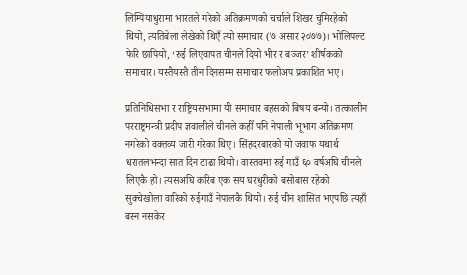लिम्पियाधुरामा भारतले गरेको अतिक्रमणको चर्चाले शिखर चुमिरहेको थियो, त्यतिबेला लेखेको थिएँ त्यो समाचार (७ असार २०७७)। भोलिपल्ट फेरि छापियो, ‘रुई लिएवापत चीनले दियो भीर र बञ्जर’ शीर्षकको समाचार। यस्तैयस्तै तीन दिनसम्म समाचार फलोअप प्रकाशित भए।

प्रतिनिधिसभा र राष्ट्रियसभामा यी समाचार बहसको बिषय बन्यो। तत्कालीन परराष्ट्रमन्त्री प्रदीप ज्ञवालीले चीनले कहीँ पनि नेपाली भूभाग अतिक्रमण नगरेको वक्तव्य जारी गरेका थिए। सिंहदरबारको यो जवाफ यथार्थ धरातलभन्दा सात दिन टाढा थियो। वास्तवमा रुई गाउँ ६० वर्षअघि चीनले लिएकै हो। त्यसअघि करिब एक सय घरधुरीको बसोबास रहेको सुक्चेखोला वारिको रुईगाउँ नेपालकै थियो। रुई चीन शासित भएपछि त्यहाँ बस्न नसकेर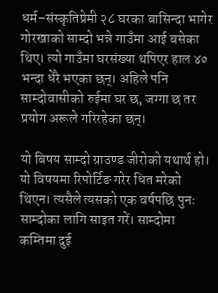धर्म–संस्कृतिप्रेमी २८ घरका बासिन्दा भागेर गोरखाको साम्दो भन्ने गाउँमा आई बसेका थिए। त्यो गाउँमा घरसंख्या थपिएर हाल ४० भन्दा धेरै भएका छन्। अहिले पनि साम्दोवासीको रुईमा घर छ, जग्गा छ तर प्रयोग अरूले गरिरहेका छन्।

यो बिषय साम्दो ग्राउण्ड जीरोको यथार्थ हो। यो विषयमा रिपोर्टिङ गरेर धित मरेको थिएन। त्यसैले त्यसको एक वर्षपछि पुनः साम्दोका लागि साइत गरें। साम्दोमा कम्तिमा दुई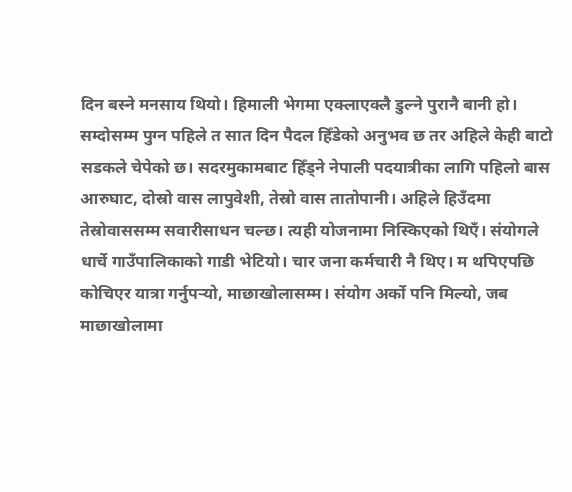दिन बस्ने मनसाय थियो। हिमाली भेगमा एक्लाएक्लै डुल्ने पुरानै बानी हो। सम्दोसम्म पुग्न पहिले त सात दिन पैदल हिँडेको अनुभव छ तर अहिले केही बाटो सडकले चेपेको छ। सदरमुकामबाट हिँड्ने नेपाली पदयात्रीका लागि पहिलो बास आरुघाट, दोस्रो वास लापुवेशी, तेस्रो वास तातोपानी। अहिले हिउँदमा तेस्रोवाससम्म सवारीसाधन चल्छ। त्यही योजनामा निस्किएको थिएँ। संयोगले धार्चे गाउँपालिकाको गाडी भेटियो। चार जना कर्मचारी नै थिए। म थपिएपछि कोचिएर यात्रा गर्नुपर्‍यो, माछाखोलासम्म। संयोग अर्को पनि मिल्यो, जब माछाखोलामा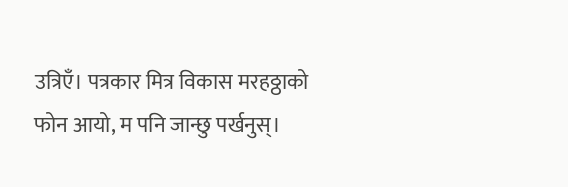उत्रिएँ। पत्रकार मित्र विकास मरहठ्ठाको फोन आयो, म पनि जान्छु पर्खनुस्।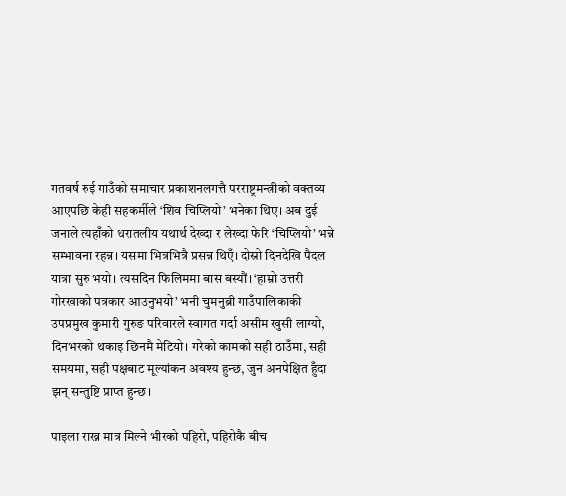गतवर्ष रुई गाउँको समाचार प्रकाशनलगत्तै परराष्ट्रमन्त्रीको वक्तव्य आएपछि केही सहकर्मीले ‘शिव चिप्लियो’ भनेका थिए। अब दुई जनाले त्यहाँको धरातलीय यथार्थ देख्दा र लेख्दा फेरि ‘चिप्लियो’ भन्ने सम्भावना रहन्न। यसमा भित्रभित्रै प्रसन्न थिएँ। दोस्रो दिनदेखि पैदल यात्रा सुरु भयो। त्यसदिन फिलिममा बास बस्यौं। ‘हाम्रो उत्तरी गोरखाको पत्रकार आउनुभयो’ भनी चुमनुब्री गाउँपालिकाकी उपप्रमुख कुमारी गुरुङ परिवारले स्वागत गर्दा असीम खुसी लाग्यो, दिनभरको थकाइ छिनमै मेटियो। गरेको कामको सही ठाउँमा, सही समयमा, सही पक्षबाट मूल्यांकन अवश्य हुन्छ, जुन अनपेक्षित हुँदा झन् सन्तुष्टि प्राप्त हुन्छ।

पाइला राख्न मात्र मिल्ने भीरको पहिरो, पहिरोकै बीच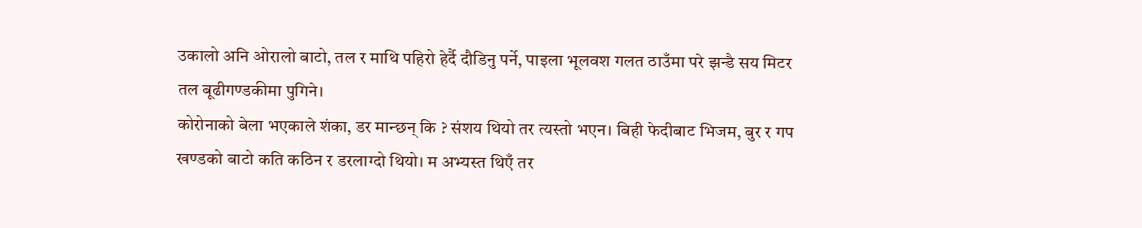उकालो अनि ओरालो बाटो, तल र माथि पहिरो हेर्दै दौडिनु पर्ने, पाइला भूलवश गलत ठाउँमा परे झन्डै सय मिटर तल बूढीगण्डकीमा पुगिने।
कोरोनाको बेला भएकाले शंका, डर मान्छन् कि ? संशय थियो तर त्यस्तो भएन। बिही फेदीबाट भिजम, बुर र गप खण्डको बाटो कति कठिन र डरलाग्दो थियो। म अभ्यस्त थिएँ तर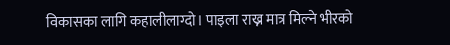विकासका लागि कहालीलाग्दो। पाइला राख्न मात्र मिल्ने भीरको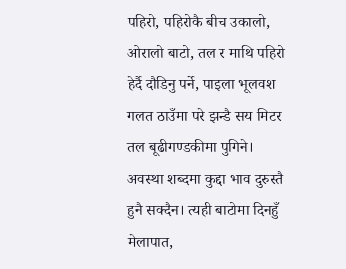पहिरो, पहिरोकै बीच उकालो, ओरालो बाटो, तल र माथि पहिरो हेर्दै दौडिनु पर्ने, पाइला भूलवश गलत ठाउँमा परे झन्डै सय मिटर तल बूढीगण्डकीमा पुगिने। अवस्था शब्दमा कुद्दा भाव दुरुस्तै हुनै सक्दैन। त्यही बाटोमा दिनहुँ मेलापात,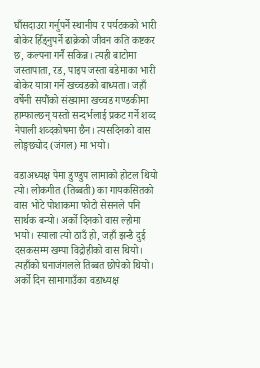घाँसदाउरा गर्नुपर्ने स्थानीय र पर्यटकको भारी बोकेर हिँड्नुपर्ने ढाक्रेको जीवन कति कष्टकर छ, कल्पना गर्नै सकिन्न। त्यही बाटोमा जस्तापाता, रड, पाइप जस्ता बडेमाका भारी बोकेर यात्रा गर्ने खच्चडको बाध्यता। जहाँ वर्षेनी सयौंको संख्यामा खच्चड गण्डकीमा हाम्फाल्छन् यस्तो सन्दर्भलाई प्रकट गर्ने शव्द नेपाली शव्दकोषमा छैन। त्यसदिनको वास लोङ्गछ्योद (जंगल) मा भयो।

वडाअध्यक्ष पेमा डुण्डुप लामाको होटल थियो त्यो। लोकगीत (तिब्बती) का गायकसितको वास भोटे पोशाकमा फोटो सेसनले पनि सार्थक बन्यो। अर्को दिनको वास ल्होमा भयो। स्याला त्यो ठाउँ हो, जहाँ झन्डै दुई दसकसम्म खम्पा विद्रोहीको वास थियो। त्यहाँको घनाजंगलले तिब्बत छोपेको थियो। अर्को दिन सामागाउँका वडाध्यक्ष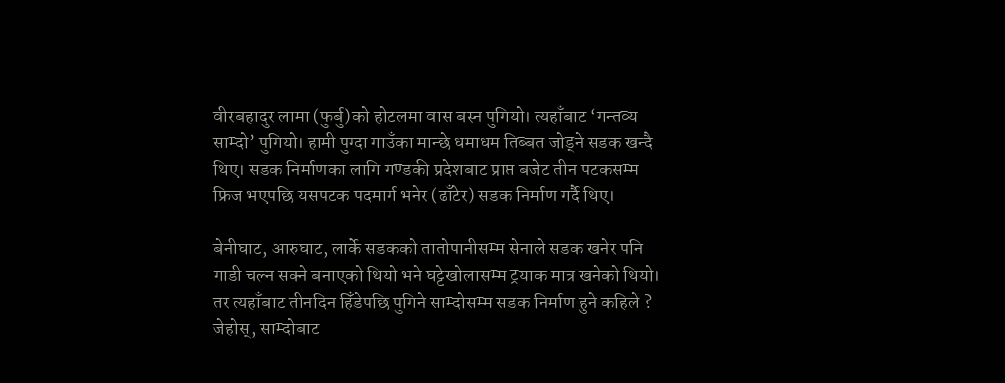वीरबहादुर लामा (फुर्बु)को होटलमा वास बस्न पुगियो। त्यहाँबाट ‘गन्तव्य साम्दो’ पुगियो। हामी पुग्दा गाउँका मान्छे धमाधम तिब्बत जोड्ने सडक खन्दै थिए। सडक निर्माणका लागि गण्डकी प्रदेशबाट प्राप्त बजेट तीन पटकसम्म फ्रिज भएपछि यसपटक पदमार्ग भनेर (ढाँटेर) सडक निर्माण गर्दै थिए।

बेनीघाट, आरुघाट, लार्के सडकको तातोपानीसम्म सेनाले सडक खनेर पनि गाडी चल्न सक्ने बनाएको थियो भने घट्टेखोलासम्म ट्रयाक मात्र खनेको थियो। तर त्यहाँबाट तीनदिन हिँडेपछि पुगिने साम्दोसम्म सडक निर्माण हुने कहिले ? जेहोस्, साम्दोबाट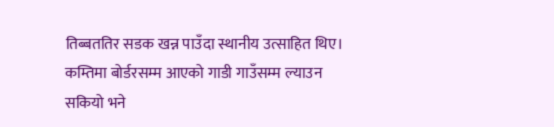तिब्बततिर सडक खन्न पाउँदा स्थानीय उत्साहित थिए। कम्तिमा बोर्डरसम्म आएको गाडी गाउँसम्म ल्याउन सकियो भने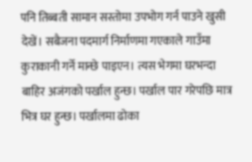पनि तिब्बती सामान सस्तोमा उपभोग गर्न पाउने खुसी देखें। सबैजना पदमार्ग निर्माणमा गएकाले गाउँमा कुराकानी गर्ने मान्छे पाइएन। त्यस भेगमा घरभन्दा बाहिर अजंगको पर्खाल हुन्छ। पर्खाल पार गरेपछि मात्र भित्र घर हुन्छ। पर्खालमा ढोका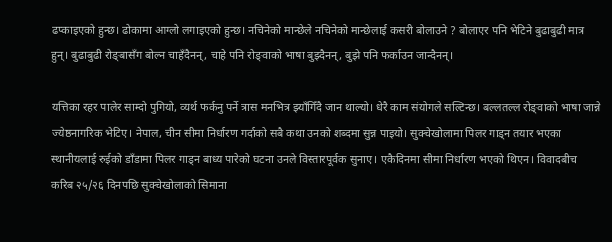ढप्काइएको हुन्छ। ढोकामा आग्लो लगाइएको हुन्छ। नचिनेको मान्छेले नचिनेको मान्छेलाई कसरी बोलाउने ? बोलाएर पनि भेटिने बुढाबुढी मात्र हुन्। बुढाबुढी रोङ्बासँग बोल्न चाहँदैनन्, चाहे पनि रोङ्वाको भाषा बुझ्दैनन्, बुझे पनि फर्काउन जान्दैनन्।

यत्तिका रहर पालेर साम्दो पुगियो, व्यर्थ फर्कनु पर्ने त्रास मनभित्र झ्याँगिँदै जान थाल्यो। धेरै काम संयोगले सल्टिन्छ। बल्लतल्ल रोङ्वाको भाषा जान्ने ज्येष्ठनागरिक भेटिए। नेपाल, चीन सीमा निर्धारण गर्दाको सबै कथा उनको शब्दमा सुन्न पाइयो। सुक्चेखोलामा पिलर गाड्न तयार भएका स्थानीयलाई रुईको डाँडामा पिलर गाड्न बाध्य पारेको घटना उनले विस्तारपूर्वक सुनाए। एकैदिनमा सीमा निर्धारण भएको थिएन। विवादबीच करिब २५/२६ दिनपछि सुक्चेखोलाको सिमाना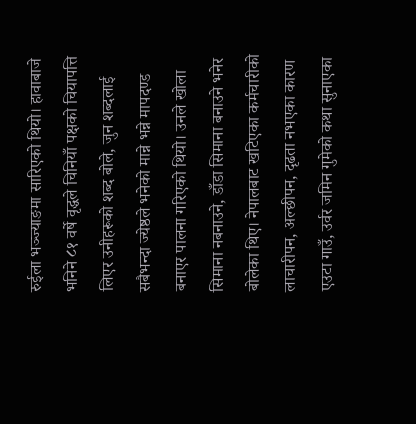रुईला भञ्ज्याङमा सारिएको थियो। हावाबाजे भनिने ८१ वर्षे वृद्धले चिनियाँ पक्षको चियापत्ति लिएर उनीहरूको शब्द बोले, जुन शब्दलाई सबैभन्दा ज्येष्ठले भनेको मान्ने भन्ने मापदण्ड बनाएर पालना गरिएको थियो। उनले खोला सिमाना नबनाउने, डाँडा सिमाना बनाउने भनेर बोलेका थिए। नेपालबाट खटिएका कर्मचारीको लाचारीपन, अल्छीपन, दृढता नभएका कारण एउटा गाउँ, उर्वर जमिन गुमेको कथा सुनाएका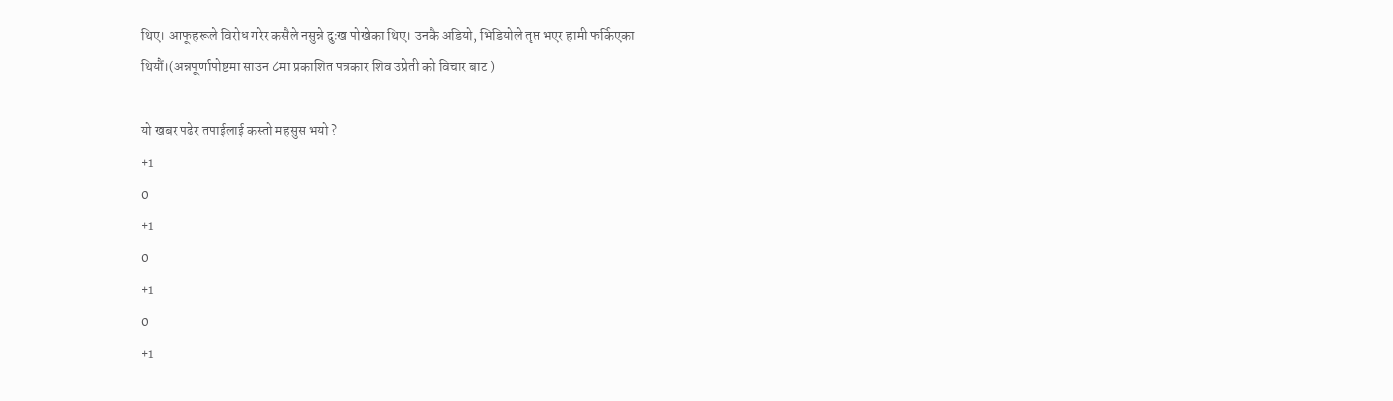थिए। आफूहरूले विरोध गरेर कसैले नसुन्ने दुःख पोखेका थिए। उनकै अडियो, भिडियोले तृप्त भएर हामी फर्किएका थियौं।(अन्नपूर्णापोष्टमा साउन ८मा प्रकाशित पत्रकार शिव उप्रेती को विचार बाट )

यो खबर पढेर तपाईलाई कस्तो महसुस भयो ?
+1
0
+1
0
+1
0
+1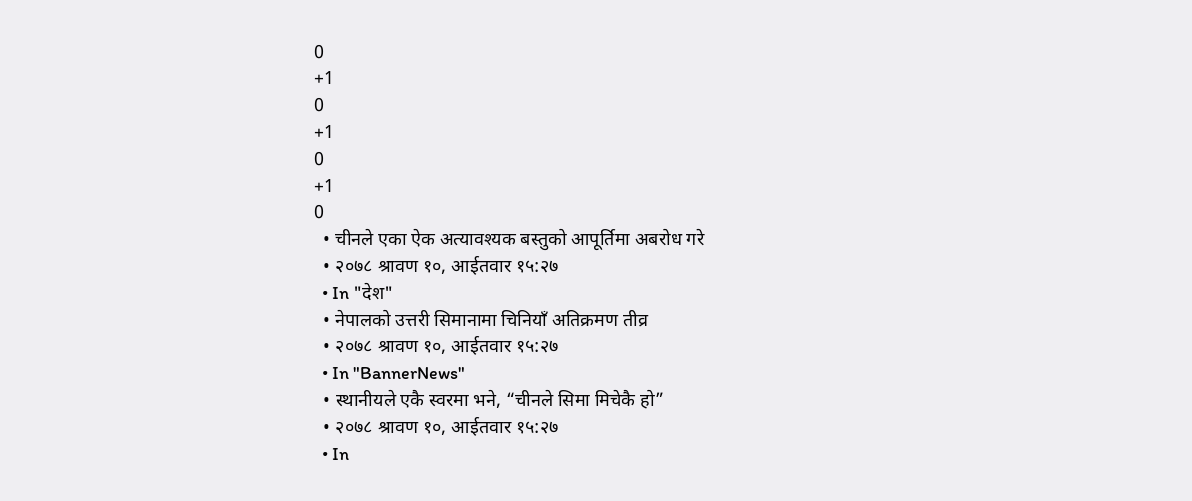0
+1
0
+1
0
+1
0
  • चीनले एका ऐक अत्यावश्यक बस्तुको आपूर्तिमा अबरोध गरे
  • २०७८ श्रावण १०, आईतवार १५:२७
  • In "देश"
  • नेपालको उत्तरी सिमानामा चिनियाँ अतिक्रमण तीव्र
  • २०७८ श्रावण १०, आईतवार १५:२७
  • In "BannerNews"
  • स्थानीयले एकै स्वरमा भने, “चीनले सिमा मिचेकै हो”
  • २०७८ श्रावण १०, आईतवार १५:२७
  • In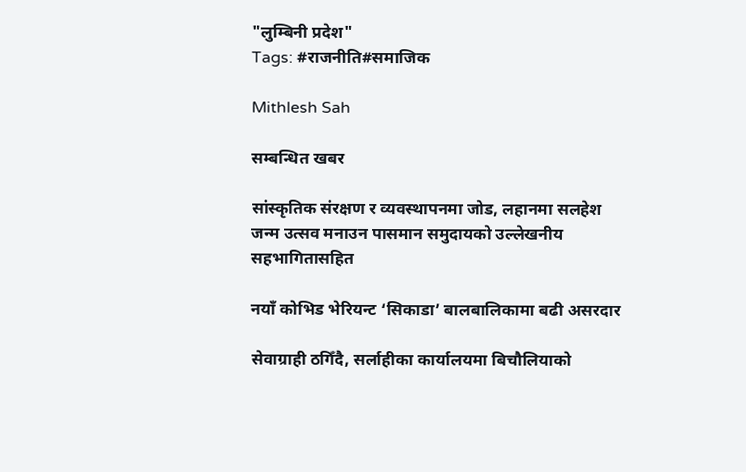"लुम्बिनी प्रदेश"
Tags: #राजनीति#समाजिक

Mithlesh Sah

सम्बन्धित खबर

सांस्कृतिक संरक्षण र व्यवस्थापनमा जोड, लहानमा सलहेश जन्म उत्सव मनाउन पासमान समुदायको उल्लेखनीय सहभागितासहित

नयाँ कोभिड भेरियन्ट ‘सिकाडा’ बालबालिकामा बढी असरदार

सेवाग्राही ठगिँदै, सर्लाहीका कार्यालयमा बिचौलियाको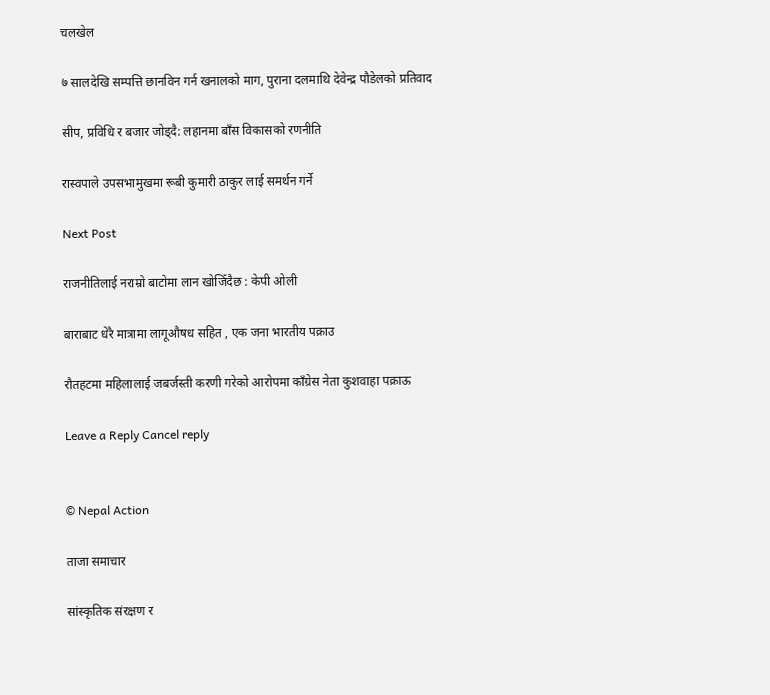चलखेल

७ सालदेखि सम्पत्ति छानविन गर्न खनालको माग, पुराना दलमाथि देवेन्द्र पौडेलको प्रतिवाद

सीप, प्रविधि र बजार जोड्दै: लहानमा बाँस विकासको रणनीति

रास्वपाले उपसभामुखमा रूबी कुमारी ठाकुर लाई समर्थन गर्ने

Next Post

राजनीतिलाई नराम्रो बाटोमा लान खोजिँदैछ : केपी ओली

बाराबाट धेरै मात्रामा लागूऔषध सहित , एक जना भारतीय पक्राउ

रौतहटमा महिलालाई जबर्जस्ती करणी गरेको आरोपमा काँग्रेस नेता कुशवाहा पक्राऊ

Leave a Reply Cancel reply


© Nepal Action

ताजा समाचार

सांस्कृतिक संरक्षण र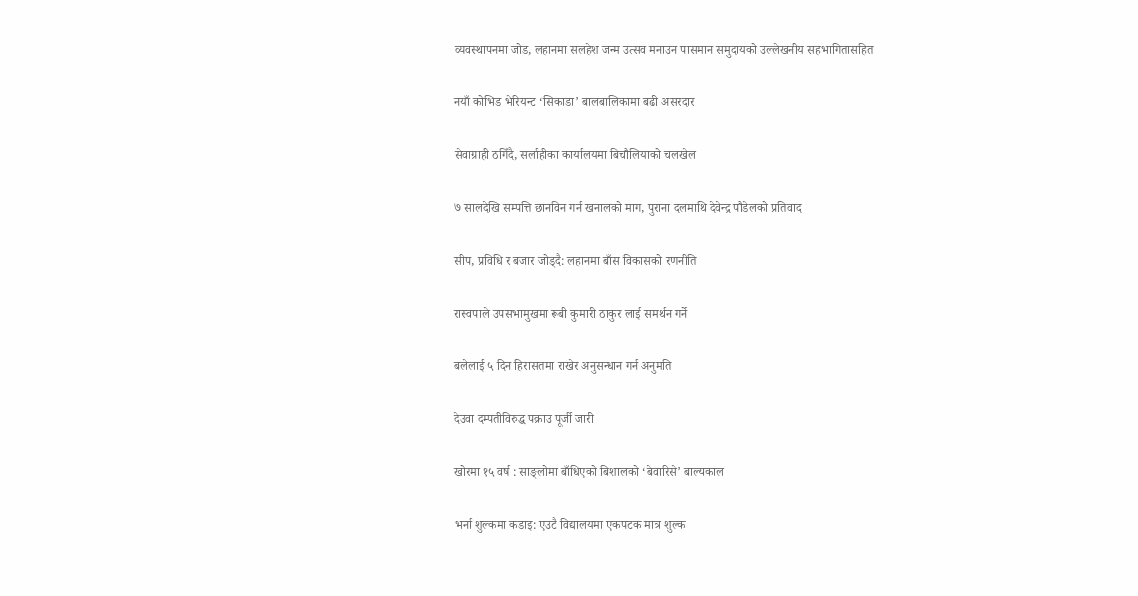व्यवस्थापनमा जोड, लहानमा सलहेश जन्म उत्सव मनाउन पासमान समुदायको उल्लेखनीय सहभागितासहित

नयाँ कोभिड भेरियन्ट ‘सिकाडा’ बालबालिकामा बढी असरदार

सेवाग्राही ठगिँदै, सर्लाहीका कार्यालयमा बिचौलियाको चलखेल

७ सालदेखि सम्पत्ति छानविन गर्न खनालको माग, पुराना दलमाथि देवेन्द्र पौडेलको प्रतिवाद

सीप, प्रविधि र बजार जोड्दै: लहानमा बाँस विकासको रणनीति

रास्वपाले उपसभामुखमा रूबी कुमारी ठाकुर लाई समर्थन गर्ने

बलेलाई ५ दिन हिरासतमा राखेर अनुसन्धान गर्न अनुमति

देउवा दम्पतीविरुद्ध पक्राउ पूर्जी जारी

खोरमा १५ वर्ष : साङ्लोमा बाँधिएको बिशालको ‘बेवारिसे’ बाल्यकाल

भर्ना शुल्कमा कडाइ: एउटै विद्यालयमा एकपटक मात्र शुल्क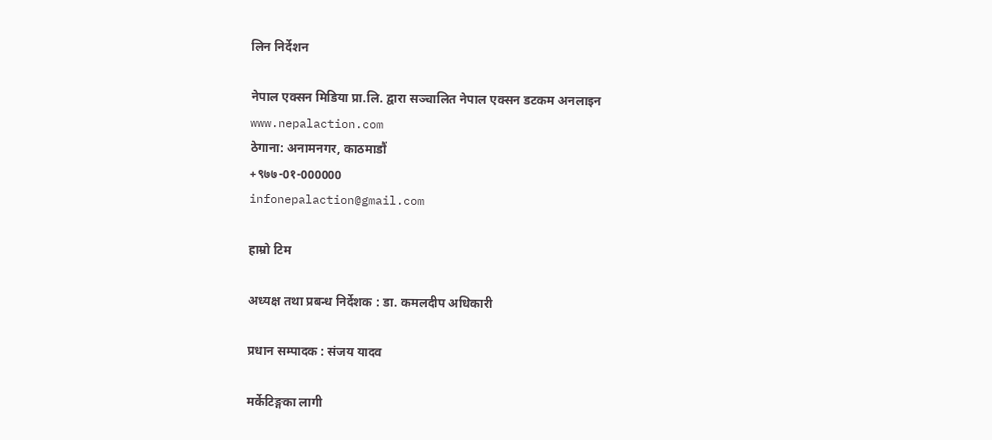लिन निर्देशन

नेपाल एक्सन मिडिया प्रा.लि. द्वारा सञ्चालित नेपाल एक्सन डटकम अनलाइन
www.nepalaction.com
ठेगाना: अनामनगर, काठमाडौं
+९७७-0१-000000
infonepalaction@gmail.com

हाम्रो टिम

अध्यक्ष तथा प्रबन्ध निर्देशक : डा. कमलदीप अधिकारी

प्रधान सम्पादक : संजय यादव

मर्केटिङ्गका लागी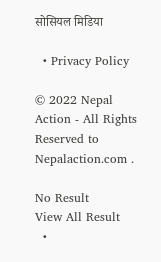सोसियल मिडिया

  • Privacy Policy

© 2022 Nepal Action - All Rights Reserved to Nepalaction.com .

No Result
View All Result
  •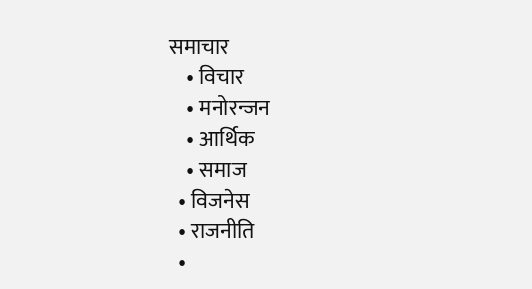समाचार
    • विचार
    • मनोरन्जन
    • आर्थिक
    • समाज
  • विजनेस
  • राजनीति
  •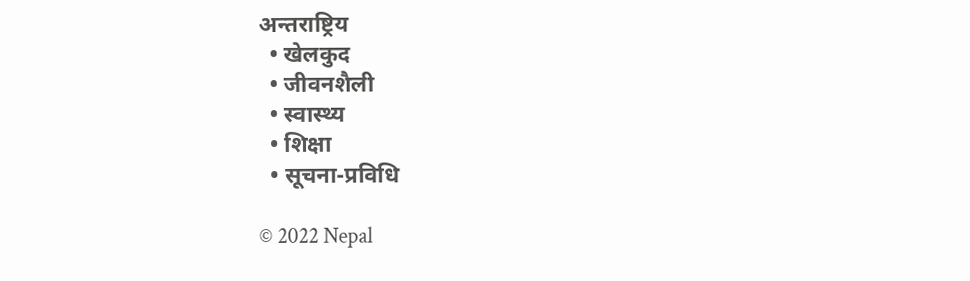अन्तराष्ट्रिय
  • खेलकुद
  • जीवनशैली
  • स्वास्थ्य
  • शिक्षा
  • सूचना-प्रविधि

© 2022 Nepal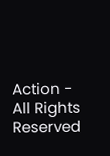Action - All Rights Reserved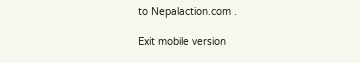to Nepalaction.com .

Exit mobile version